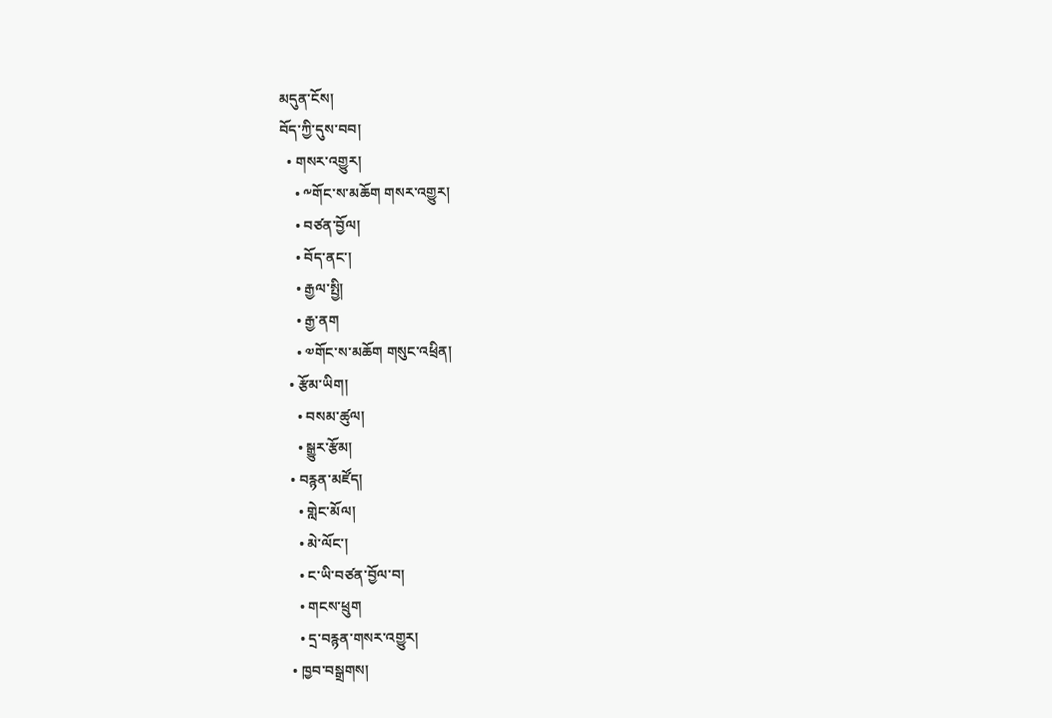མདུན་ངོས།
བོད་ཀྱི་དུས་བབ།
  • གསར་འགྱུར།
    • ༸གོང་ས་མཆོག གསར་འགྱུར།
    • བཙན་བྱོལ།
    • བོད་ནང་།
    • རྒྱལ་སྤྱི།
    • རྒྱ་ནག
    • ༧གོང་ས་མཆོག གསུང་འཕྲིན།
  • རྩོམ་ཡིག།
    • བསམ་ཚུལ།
    • སྒྱུར་རྩོམ།
  • བརྙན་མཛོད།
    • གླེང་མོལ།
    • མེ་ལོང་།
    • ང་ཡི་བཙན་བྱོལ་བ།
    • གངས་ཕྲུག
    • དྲ་བརྙན་གསར་འགྱུར།
  • ཁྱབ་བསྒྲགས།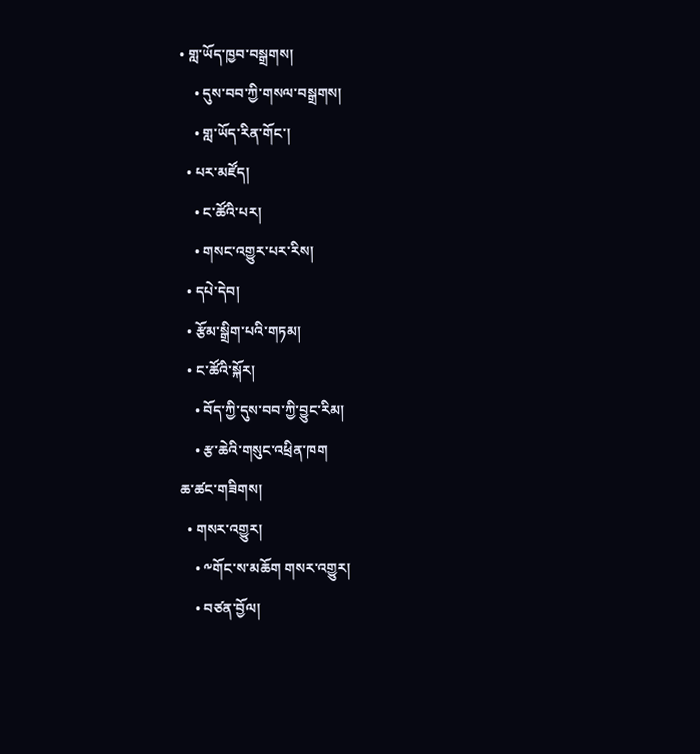• གླ་ཡོད་ཁྱབ་བསྒྲགས།
    • དུས་བབ་ཀྱི་གསལ་བསྒྲགས།
    • གླ་ཡོད་རིན་གོང་།
  • པར་མཛོད།
    • ང་ཚོའི་པར།
    • གསང་འགྱུར་པར་རིས།
  • དཔེ་དེབ།
  • རྩོམ་སྒྲིག་པའི་གཏམ།
  • ང་ཚོའི་སྐོར།
    • བོད་ཀྱི་དུས་བབ་ཀྱི་བྱུང་རིམ།
    • རྩ་ཆེའི་གསུང་འཕྲིན་ཁག
ཆ་ཚང་གཟིགས།
  • གསར་འགྱུར།
    • ༸གོང་ས་མཆོག གསར་འགྱུར།
    • བཙན་བྱོལ།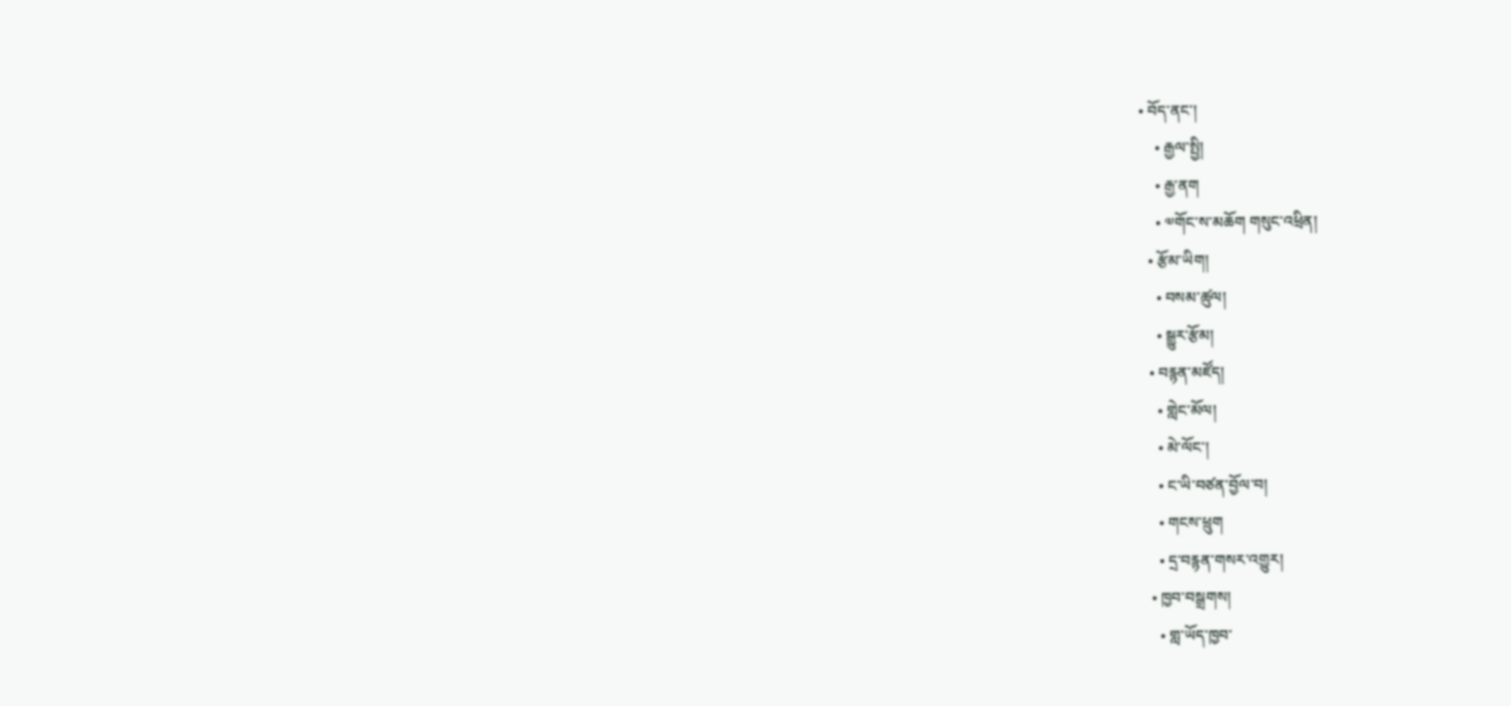• བོད་ནང་།
    • རྒྱལ་སྤྱི།
    • རྒྱ་ནག
    • ༧གོང་ས་མཆོག གསུང་འཕྲིན།
  • རྩོམ་ཡིག།
    • བསམ་ཚུལ།
    • སྒྱུར་རྩོམ།
  • བརྙན་མཛོད།
    • གླེང་མོལ།
    • མེ་ལོང་།
    • ང་ཡི་བཙན་བྱོལ་བ།
    • གངས་ཕྲུག
    • དྲ་བརྙན་གསར་འགྱུར།
  • ཁྱབ་བསྒྲགས།
    • གླ་ཡོད་ཁྱབ་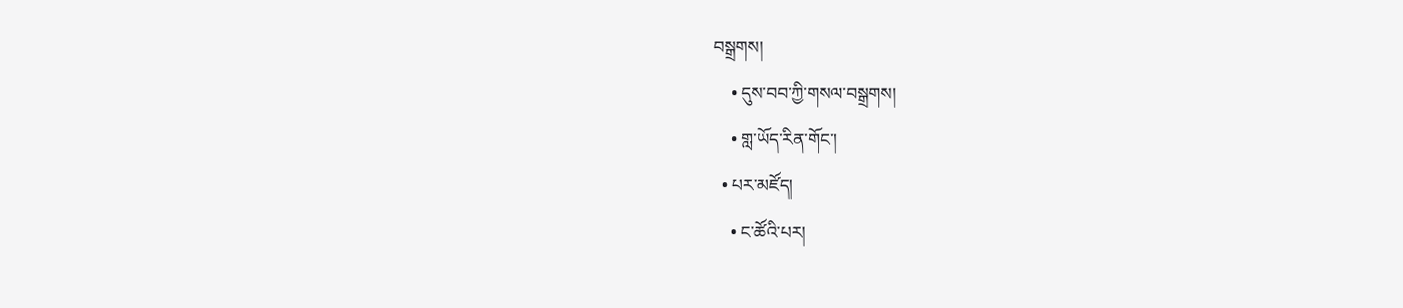བསྒྲགས།
    • དུས་བབ་ཀྱི་གསལ་བསྒྲགས།
    • གླ་ཡོད་རིན་གོང་།
  • པར་མཛོད།
    • ང་ཚོའི་པར།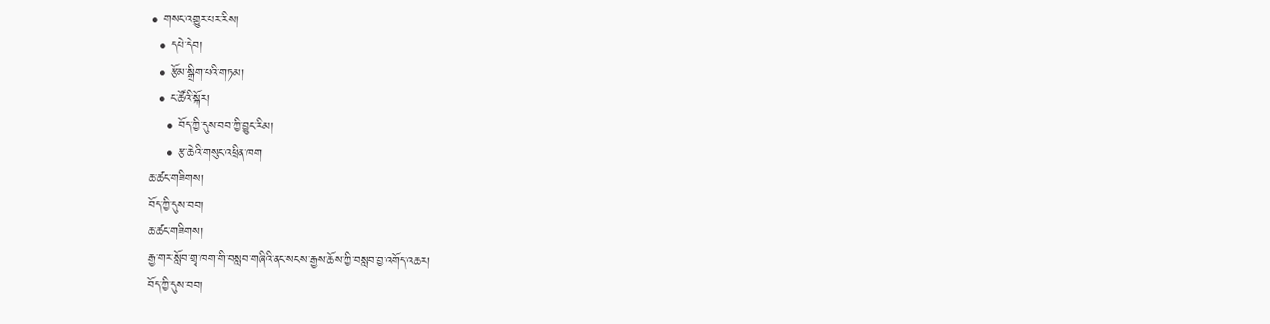• གསང་འགྱུར་པར་རིས།
  • དཔེ་དེབ།
  • རྩོམ་སྒྲིག་པའི་གཏམ།
  • ང་ཚོའི་སྐོར།
    • བོད་ཀྱི་དུས་བབ་ཀྱི་བྱུང་རིམ།
    • རྩ་ཆེའི་གསུང་འཕྲིན་ཁག
ཆ་ཚང་གཟིགས།
བོད་ཀྱི་དུས་བབ།
ཆ་ཚང་གཟིགས།
རྒྱ་གར་སློབ་གྲྭ་ཁག་གི་བསླབ་གཞིའི་ནང་སངས་རྒྱས་ཆོས་ཀྱི་བསླབ་བྱ་འགོད་འཆར།
བོད་ཀྱི་དུས་བབ།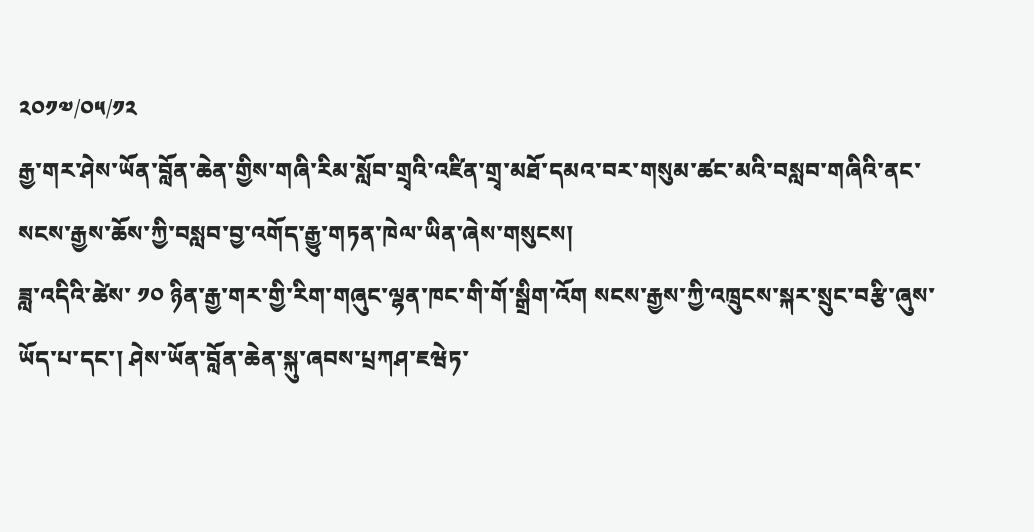༢༠༡༧/༠༥/༡༢
རྒྱ་གར་ཤེས་ཡོན་བློན་ཆེན་གྱིས་གཞི་རིམ་སློབ་གྲྭའི་འཛིན་གྲྭ་མཐོ་དམའ་བར་གསུམ་ཚང་མའི་བསླབ་གཞིའི་ནང་སངས་རྒྱས་ཆོས་ཀྱི་བསླབ་བྱ་འགོད་རྒྱུ་གཏན་ཁེལ་ཡིན་ཞེས་གསུངས།
ཟླ་འདིའི་ཚེས་ ༡༠ ཉིན་རྒྱ་གར་གྱི་རིག་གཞུང་ལྷན་ཁང་གི་གོ་སྒྲིག་འོག སངས་རྒྱས་ཀྱི་འཁྲུངས་སྐར་སྲུང་བརྩི་ཞུས་ཡོད་པ་དང་། ཤེས་ཡོན་བློན་ཆེན་སྐུ་ཞབས་པྲཀཤ་ཇཝེཏ་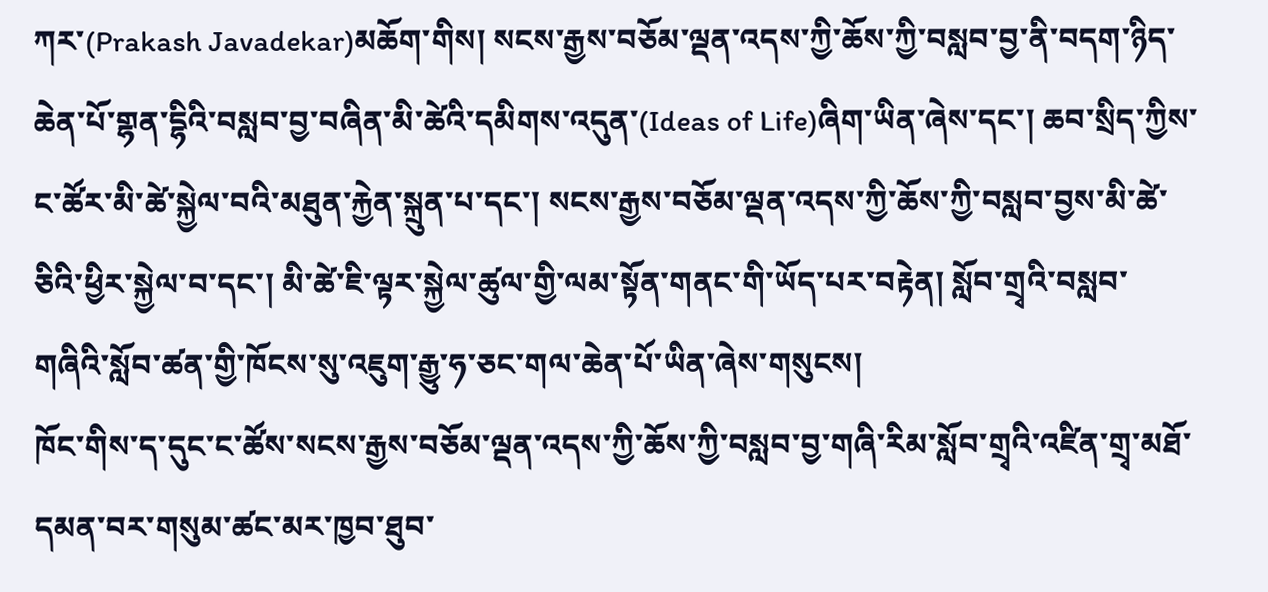ཀར་(Prakash Javadekar)མཆོག་གིས། སངས་རྒྱས་བཅོམ་ལྡན་འདས་ཀྱི་ཆོས་ཀྱི་བསླབ་བྱ་ནི་བདག་ཉིད་ཆེན་པོ་གྷན་དྷིའི་བསླབ་བྱ་བཞིན་མི་ཚེའི་དམིགས་འདུན་(Ideas of Life)ཞིག་ཡིན་ཞེས་དང་། ཆབ་སྲིད་ཀྱིས་ང་ཚོར་མི་ཚེ་སྐྱེལ་བའི་མཐུན་རྐྱེན་སྐྲུན་པ་དང་། སངས་རྒྱས་བཅོམ་ལྡན་འདས་ཀྱི་ཆོས་ཀྱི་བསླབ་བྱས་མི་ཚེ་ཅིའི་ཕྱིར་སྐྱེལ་བ་དང་། མི་ཚེ་ཇི་ལྟར་སྐྱེལ་ཚུལ་གྱི་ལམ་སྟོན་གནང་གི་ཡོད་པར་བརྟེན། སློབ་གྲྭའི་བསླབ་གཞིའི་སློབ་ཚན་གྱི་ཁོངས་སུ་འཇུག་རྒྱུ་ཧ་ཅང་གལ་ཆེན་པོ་ཡིན་ཞེས་གསུངས།
ཁོང་གིས་ད་དུང་ང་ཚོས་སངས་རྒྱས་བཅོམ་ལྡན་འདས་ཀྱི་ཆོས་ཀྱི་བསླབ་བྱ་གཞི་རིམ་སློབ་གྲྭའི་འཛིན་གྲྭ་མཐོ་དམན་བར་གསུམ་ཚང་མར་ཁྱབ་ཐུབ་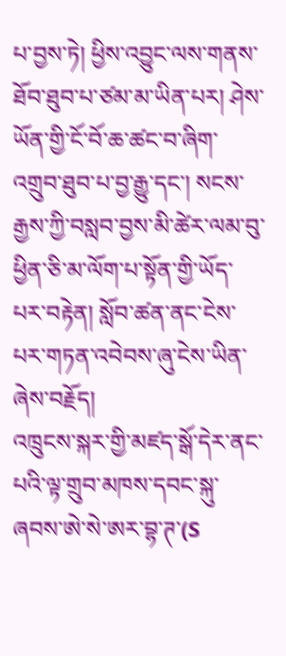པ་བྱས་ཏེ། ཕྱིས་འབྱུང་ལས་གནས་ཐོབ་ཐུབ་པ་ཙམ་མ་ཡིན་པར། ཤེས་ཡོན་གྱི་ངོ་བོ་ཆ་ཚང་བ་ཞིག་འགྲུབ་ཐུབ་པ་བྱ་རྒྱུ་དང་། སངས་རྒྱས་ཀྱི་བསླབ་བྱས་མི་ཚེར་ལམ་བུ་ཕྱིན་ཅི་མ་ལོག་པ་སྟོན་གྱི་ཡོད་པར་བརྟེན། སློབ་ཚན་ནང་ངེས་པར་གཏན་འབེབས་ཞུ་ངེས་ཡིན་ཞེས་བརྗོད།
འཁྲུངས་སྐར་གྱི་མཛད་སྒོ་དེར་ནང་པའི་ལྟ་གྲུབ་མཁས་དབང་སྐུ་ཞབས་ཨེ་སེ་ཨར་བྷ་ཊ་(S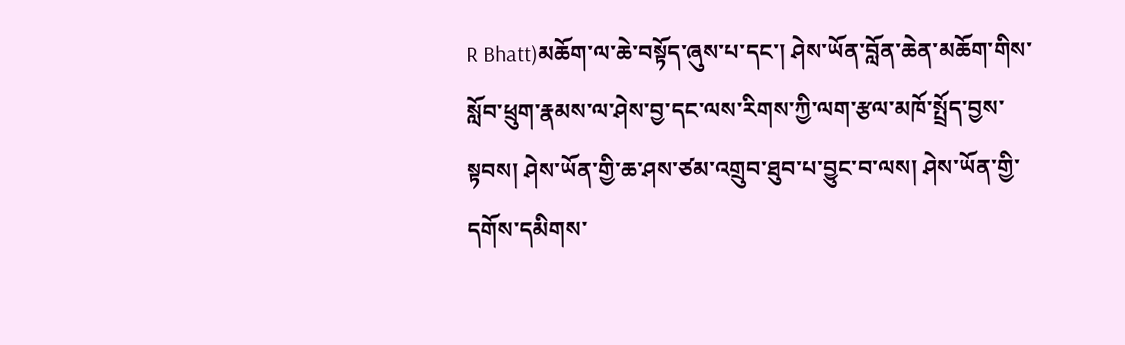R Bhatt)མཆོག་ལ་ཆེ་བསྟོད་ཞུས་པ་དང་། ཤེས་ཡོན་བློན་ཆེན་མཆོག་གིས་སློབ་ཕྲུག་རྣམས་ལ་ཤེས་བྱ་དང་ལས་རིགས་ཀྱི་ལག་རྩལ་མཁོ་སྤྲོད་བྱས་སྟབས། ཤེས་ཡོན་གྱི་ཆ་ཤས་ཙམ་འགྲུབ་ཐུབ་པ་བྱུང་བ་ལས། ཤེས་ཡོན་གྱི་དགོས་དམིགས་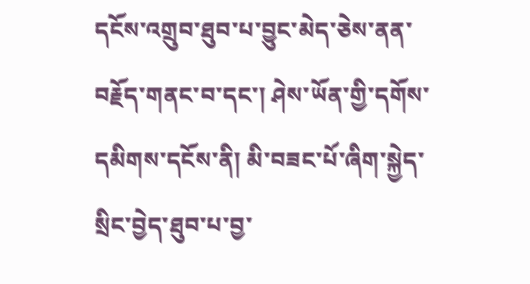དངོས་འགྲུབ་ཐུབ་པ་བྱུང་མེད་ཅེས་ནན་བརྗོད་གནང་བ་དང་། ཤེས་ཡོན་གྱི་དགོས་དམིགས་དངོས་ནི། མི་བཟང་པོ་ཞིག་སྐྱེད་སྲིང་བྱེད་ཐུབ་པ་བྱ་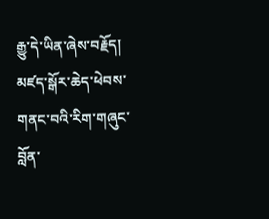རྒྱུ་དེ་ཡིན་ཞེས་བརྗོད།
མཛད་སྒོར་ཆེད་ཕེབས་གནང་བའི་རིག་གཞུང་བློན་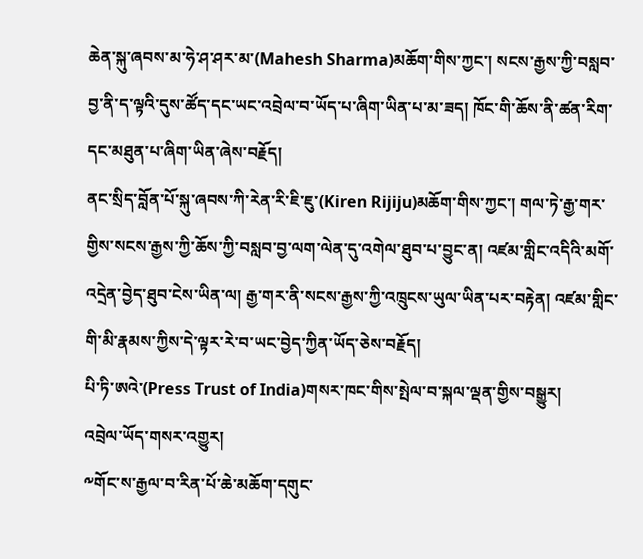ཆེན་སྐུ་ཞབས་མ་ཧེ་ཤ་ཤར་མ་(Mahesh Sharma)མཆོག་གིས་ཀྱང་། སངས་རྒྱས་ཀྱི་བསླབ་བྱ་ནི་ད་ལྟའི་དུས་ཚོད་དང་ཡང་འབྲེལ་བ་ཡོད་པ་ཞིག་ཡིན་པ་མ་ཟད། ཁོང་གི་ཆོས་ནི་ཚན་རིག་དང་མཐུན་པ་ཞིག་ཡིན་ཞེས་བརྗོད།
ནང་སྲིད་བློན་པོ་སྐུ་ཞབས་ཀི་རེན་རི་ཇི་ཇུ་(Kiren Rijiju)མཆོག་གིས་ཀྱང་། གལ་ཏེ་རྒྱ་གར་གྱིས་སངས་རྒྱས་ཀྱི་ཆོས་ཀྱི་བསླབ་བྱ་ལག་ལེན་དུ་འགེལ་ཐུབ་པ་བྱུང་ན། འཛམ་གླིང་འདིའི་མགོ་འདྲེན་བྱེད་ཐུབ་ངེས་ཡིན་ལ། རྒྱ་གར་ནི་སངས་རྒྱས་ཀྱི་འཁྲུངས་ཡུལ་ཡིན་པར་བརྟེན། འཛམ་གླིང་གི་མི་རྣམས་ཀྱིས་དེ་ལྟར་རེ་བ་ཡང་བྱེད་ཀྱིན་ཡོད་ཅེས་བརྗོད།
པི་ཏི་ཨའེ་(Press Trust of India)གསར་ཁང་གིས་སྤེལ་བ་སྐལ་ལྡན་གྱིས་བསྒྱུར།
འབྲེལ་ཡོད་གསར་འགྱུར།
༸གོང་ས་རྒྱལ་བ་རིན་པོ་ཆེ་མཆོག་དགུང་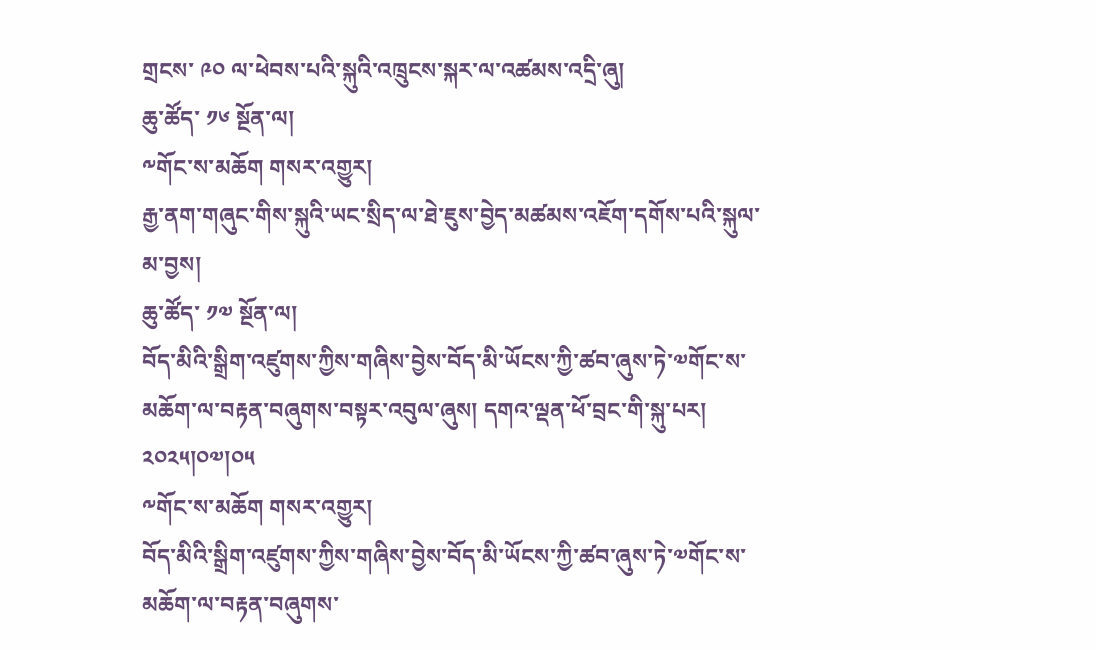གྲངས་ ༩༠ ལ་ཕེབས་པའི་སྐུའི་འཁྲུངས་སྐར་ལ་འཚམས་འདྲི་ཞུ།
ཆུ་ཚོད་ ༡༦ སྔོན་ལ།
༸གོང་ས་མཆོག གསར་འགྱུར།
རྒྱ་ནག་གཞུང་གིས་སྐུའི་ཡང་སྲིད་ལ་ཐེ་ཇུས་བྱེད་མཚམས་འཇོག་དགོས་པའི་སྐུལ་མ་བྱས།
ཆུ་ཚོད་ ༡༧ སྔོན་ལ།
བོད་མིའི་སྒྲིག་འཛུགས་ཀྱིས་གཞིས་བྱེས་བོད་མི་ཡོངས་ཀྱི་ཚབ་ཞུས་ཏེ་༧གོང་ས་མཆོག་ལ་བརྟན་བཞུགས་བསྟར་འབུལ་ཞུས། དགའ་ལྡན་ཕོ་བྲང་གི་སྐུ་པར། ༢༠༢༥།༠༧།༠༥
༸གོང་ས་མཆོག གསར་འགྱུར།
བོད་མིའི་སྒྲིག་འཛུགས་ཀྱིས་གཞིས་བྱེས་བོད་མི་ཡོངས་ཀྱི་ཚབ་ཞུས་ཏེ་༧གོང་ས་མཆོག་ལ་བརྟན་བཞུགས་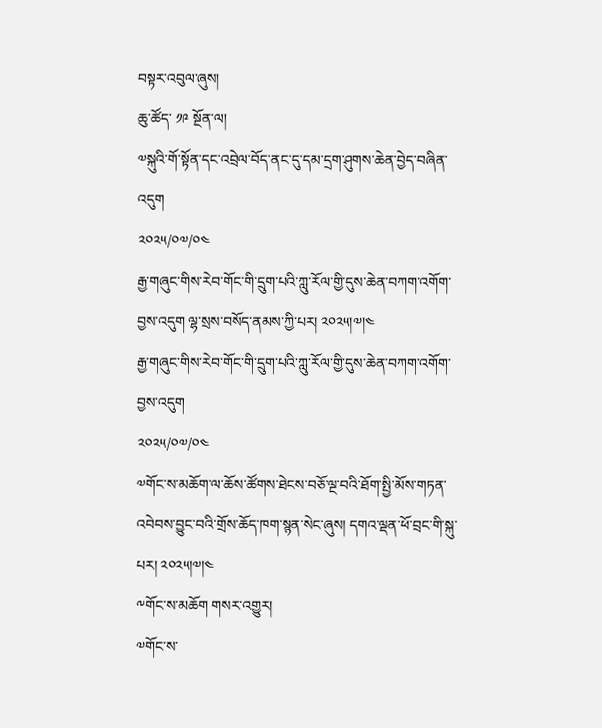བསྟར་འབུལ་ཞུས།
ཆུ་ཚོད་ ༡༩ སྔོན་ལ།
༧སྐུའི་གོ་སྟོན་དང་འབྲེལ་བོད་ནང་དུ་དམ་དྲག་ཤུགས་ཆེན་བྱེད་བཞིན་འདུག
༢༠༢༥/༠༧/༠༤
རྒྱ་གཞུང་གིས་རེབ་གོང་གི་དྲུག་པའི་ཀླུ་རོལ་གྱི་དུས་ཆེན་བཀག་འགོག་བྱས་འདུག ལྷ་སྲས་བསོད་ནམས་ཀྱི་པར། ༢༠༢༥།༧།༤
རྒྱ་གཞུང་གིས་རེབ་གོང་གི་དྲུག་པའི་ཀླུ་རོལ་གྱི་དུས་ཆེན་བཀག་འགོག་བྱས་འདུག
༢༠༢༥/༠༧/༠༤
༧གོང་ས་མཆོག་ལ་ཆོས་ཚོགས་ཐེངས་བཅོ་ལྔ་བའི་ཐོག་སྤྱི་མོས་གཏན་འབེབས་བྱུང་བའི་གྲོས་ཆོད་ཁག་སྙན་སེང་ཞུས། དགའ་ལྡན་ཕོ་བྲང་གི་སྐུ་པར། ༢༠༢༥།༧།༤
༸གོང་ས་མཆོག གསར་འགྱུར།
༧གོང་ས་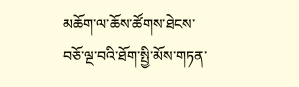མཆོག་ལ་ཆོས་ཚོགས་ཐེངས་བཅོ་ལྔ་བའི་ཐོག་སྤྱི་མོས་གཏན་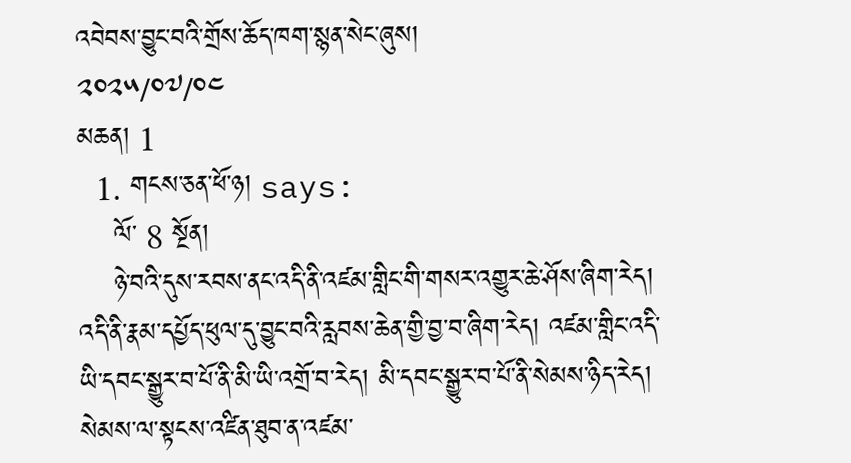འབེབས་བྱུང་བའི་གྲོས་ཆོད་ཁག་སྙན་སེང་ཞུས།
༢༠༢༥/༠༧/༠༤
མཆན། 1
  1. གངས་ཅན་ཕོ་ཉ། says:
    ལོ་ 8 སྔོན།
    ཉེ་བའི་དུས་རབས་ནང་འདི་ནི་འཛམ་གླིང་གི་གསར་འགྱུར་ཆེ་ཤོས་ཞིག་རེད། འདི་ནི་རྣམ་དཔྱོད་ཕུལ་དུ་བྱུང་བའི་རླབས་ཆེན་གྱི་བྱ་བ་ཞིག་རེད། འཛམ་གླིང་འདི་ཡི་དབང་སྒྱུར་བ་པོ་ནི་མི་ཡི་འགྲོ་བ་རེད། མི་དབང་སྒྱུར་བ་པོ་ནི་སེམས་ཉིད་རེད། སེམས་ལ་སྟངས་འཛིན་ཐུབ་ན་འཛམ་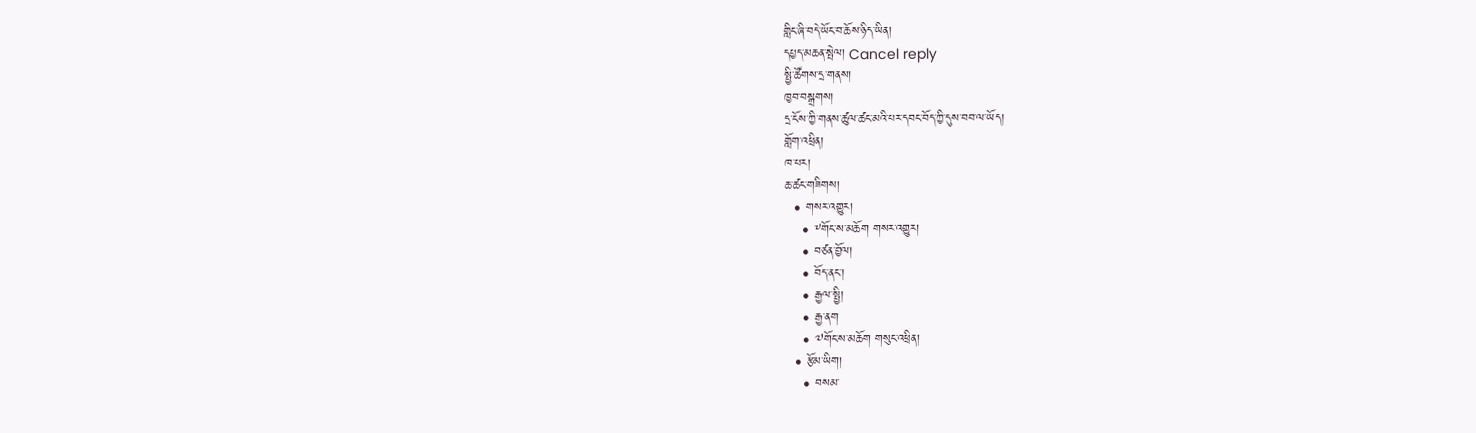གླིང་ཞི་བདེ་ཡོང་བ་ཆོས་ཉིད་ཡིན།
དཔྱད་མཆན་སྤེལ། Cancel reply
སྤྱི་ཚོགས་དྲ་གནས།
ཁྱབ་བསྒྲགས།
དྲ་ངོས་ཀྱི་གནས་ཚུལ་ཚང་མའི་པར་དབང་བོད་ཀྱི་དུས་བབ་ལ་ཡོད།
གློག་འཕྲིན།
ཁ་པར།
ཆ་ཚང་གཟིགས།
  • གསར་འགྱུར།
    • ༸གོང་ས་མཆོག གསར་འགྱུར།
    • བཙན་བྱོལ།
    • བོད་ནང་།
    • རྒྱལ་སྤྱི།
    • རྒྱ་ནག
    • ༧གོང་ས་མཆོག གསུང་འཕྲིན།
  • རྩོམ་ཡིག།
    • བསམ་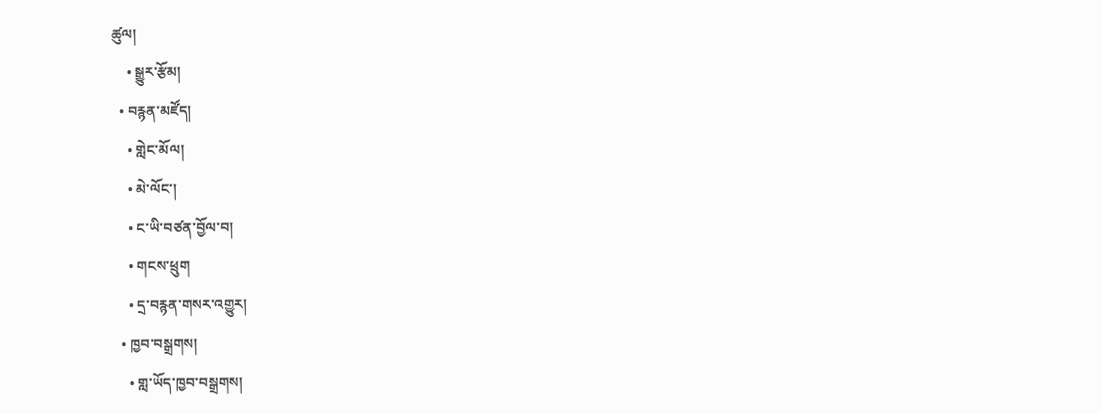ཚུལ།
    • སྒྱུར་རྩོམ།
  • བརྙན་མཛོད།
    • གླེང་མོལ།
    • མེ་ལོང་།
    • ང་ཡི་བཙན་བྱོལ་བ།
    • གངས་ཕྲུག
    • དྲ་བརྙན་གསར་འགྱུར།
  • ཁྱབ་བསྒྲགས།
    • གླ་ཡོད་ཁྱབ་བསྒྲགས།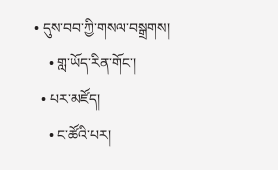• དུས་བབ་ཀྱི་གསལ་བསྒྲགས།
    • གླ་ཡོད་རིན་གོང་།
  • པར་མཛོད།
    • ང་ཚོའི་པར།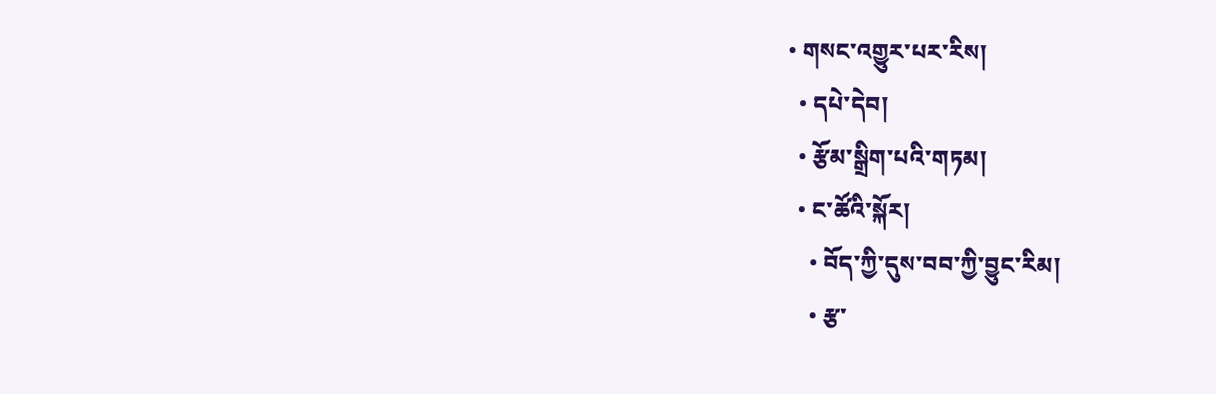• གསང་འགྱུར་པར་རིས།
  • དཔེ་དེབ།
  • རྩོམ་སྒྲིག་པའི་གཏམ།
  • ང་ཚོའི་སྐོར།
    • བོད་ཀྱི་དུས་བབ་ཀྱི་བྱུང་རིམ།
    • རྩ་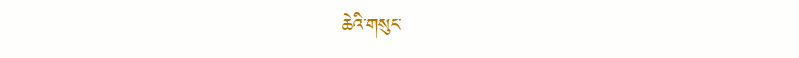ཆེའི་གསུང་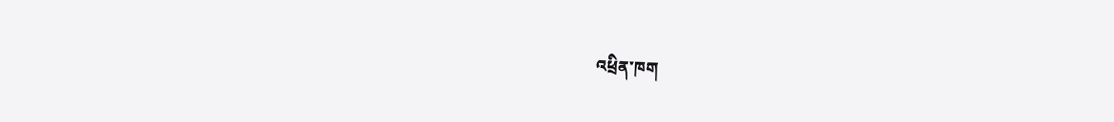འཕྲིན་ཁག